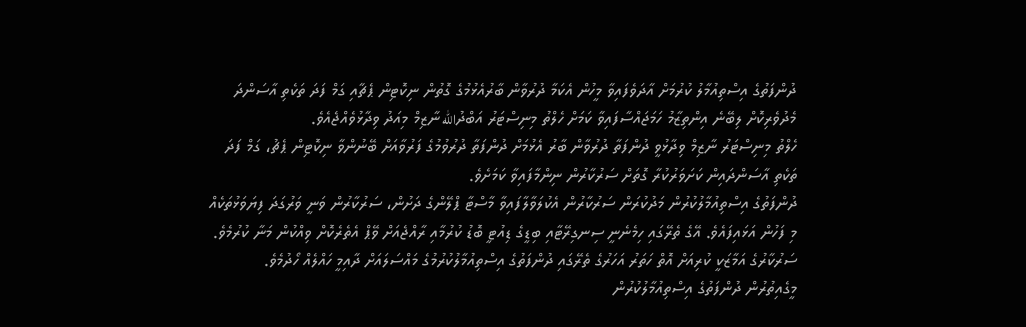ދުންފަތުގެ އިސްތިއުމާލު ކުރުމަށް އާދަވެފައިވާ މީހުން އެކަމާ ދުރުވާން ބާރުއެޅުމުގެ ގޮތުން ނިކޮޓިން ޕެޗާއި ގަމް ފަދަ ތަކެތި އާސަންދަ މެދުވެރިކޮށް ލިބޭނެ އިންތިޒާމު ހަމަޖައްސާފައިވާ ކަމަށް ހެލްތު މިނިސްޓަރު އަބްދުالله ނާޒިމް މިއަދު ވިދާޅުވެއްޖެއެވެ.
ހެލްތު މިނިސްޓަރު ނާޒިމް ވިދާޅުވީ ދުންފަތާ ދުރުވާން ބާރު އެޅުމަށް ދުންފަތާ ދުރުވުމުގެ ފަރުވާއަށް ބޭނުންވާ ނިކޮޓިން ޕެޗު، ގަމް ފަދަ ތަކެތި އާސަންދައިން ކަށަވަރުކުރާ ގޮތަށް ސަރުކާރުން ނިންމާފައިވާ ކަމަށެވެ.
ދުންފަތުގެ އިސްތިއުމާލުކުރުން މަދުކުރަން ސަރުކާރުން އެކުލަވާލާފައިވާ މާސްޓާ ޕްލޭންގެ ދަށުން، ސަރުކާރުން ވަނީ ވަރުގަދަ ފިޔަވަޅުތަކެއް މި ފަހުން އަޅައިފައެވެ. އޭގެ ތެރޭގައި ހިމެނެނީ ސިނގިރޭޓާއި ބިޑީގެ ޑިއުޓީ ބޮޑު ކުރުމާއި ރާއްޖެއަށް ވޭޕް އެތެރެކޮށް ވިއްކުން މަނާ ކުރުމެވެ. ސަރުކާރުގެ އަމާޒަކީ ކުރިއަށް އޮތް ހަތަރު އަހަރުގެ ތެރޭގައި ދުންފަތުގެ އިސްތިއުމާލުކުރުމުގެ މައްސަލައަށް ދާއިމީ ހައްލެއް ހޯދުމެވެ.
މީގެއިތުރުން ދުންފަތުގެ އިސްތިއުމާލުކުރުން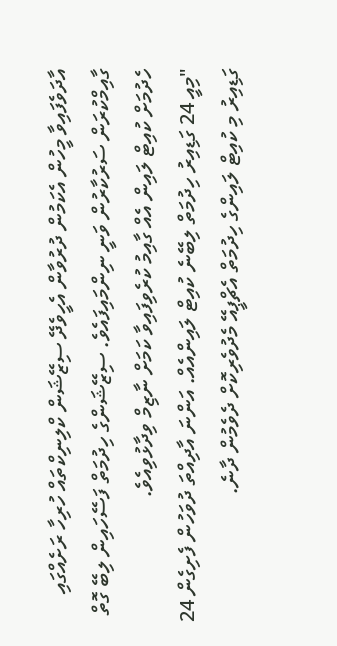އާދަވެފައިވާ މީހުން އެކަމުން ދުރުވާން އެހީވެދޭ ސިޒޭޝަން ކްލިނިކްތައް ހުރިހާ ރަށެއްގައި ގާއިމްކުރަން ސަރުކާރުން ވަނީ ނިންމައިފައެވެ. ސިޒޭޝަންގެ ހިދުމަތް ފަސޭހައިން ލިބޭ ގޮތް ހެދުމަށް ކުއިޓް ލައިން އެއް ގާއިމު ކުރެވިފައިވާ ކަމަށް ނާޒިމް ވިދާޅުވިއެވެ.
"މިއީ 24 ގަޑިއިރު ހިދުމަތް ލިބޭނެ ކުއިޓް ލައިންއެއް. އަންނަ އާދިއްތަ ދުވަހުން ފެށިގެން 24 ގަޑިއިރު މި ކުއިޓް ލައިންގެ ހިދުމަތް އެޗްޕީއޭ މެދުވެރިކޮށް ދެވެމުން ދާނެ.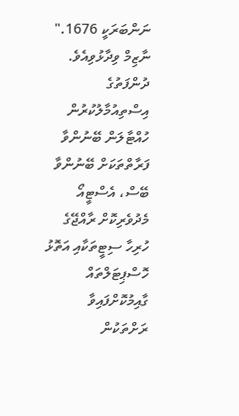ނަންބަރަކީ 1676." ނާޒިމް ވިދާޅުވިއެވެ.
ދުންފަތުގެ އިސްތިއުމާލުކުރުން ހުއްޓާލަން ބޭނުންވާ ފަރާތްތަކަށް ބޭނުންވާ ބޭސް، އެސްޓީއޯ މެދުވެރިކޮށް ރާއްޖޭގެ ހުރިހާ ސިޓީތަކާއި އަތޮޅު ހޮސްޕިޓަލްތައް ގާއިމުކޮށްފައިވާ ރަށްތަކުން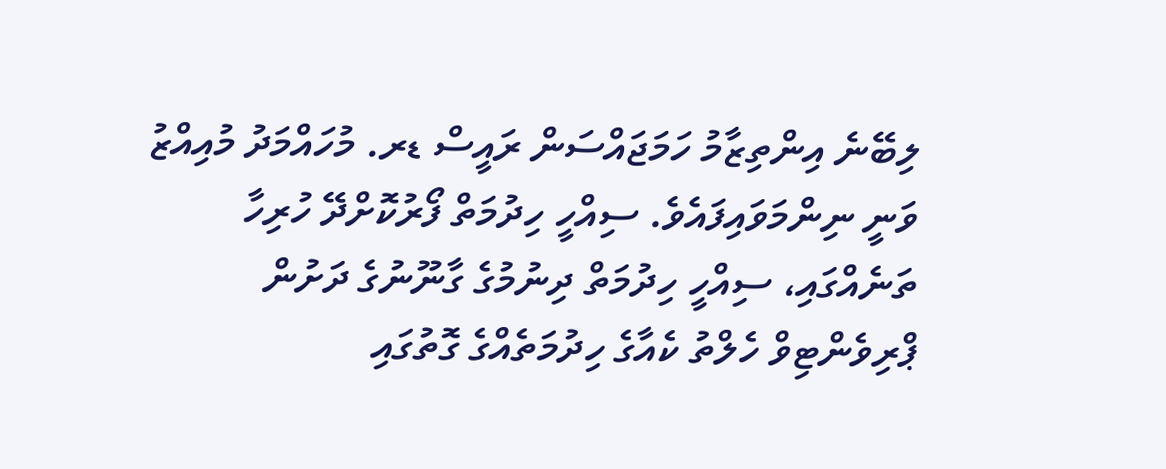ލިބޭނެ އިންތިޒާމު ހަމަޖައްސަން ރައީސް ޑރ. މުހައްމަދު މުއިއްޒު ވަނީ ނިންމަވައިފައެވެ. ސިއްހީ ހިދުމަތް ފޯރުކޮށްދޭ ހުރިހާ ތަނެއްގައި، ސިއްހީ ހިދުމަތް ދިނުމުގެ ގާނޫނުގެ ދަށުން ޕްރިވެންޓިވް ހެލްތު ކެއާގެ ހިދުމަތެއްގެ ގޮތުގައި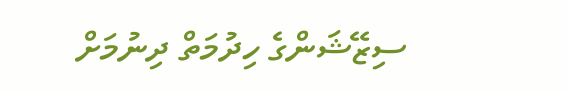ސިޒޭޝަންގެ ހިދުމަތް ދިނުމަށް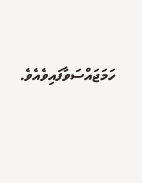ހަމަޖައްސަވާފައިވެއެވެ.